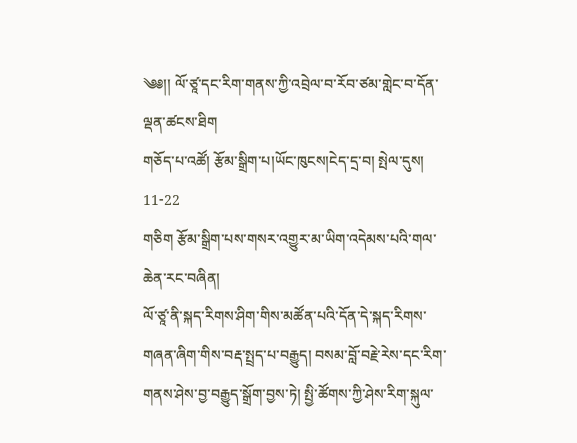༄༅།། ལོ་ཙཱ་དང་རིག་གནས་ཀྱི་འབྲེལ་བ་རོབ་ཙམ་གླེང་བ་དོན་ལྡན་ཚངས་ཐིག
གཅོད་པ་འཚོ། རྩོམ་སྒྲིག་པ།ཡོང་ཁུངས།ངེད་དྲ་བ། སྤེལ་དུས། 11-22
གཅིག རྩོམ་སྒྲིག་པས་གསར་འགྱུར་མ་ཡིག་འདེམས་པའི་གལ་ཆེན་རང་བཞིན།
ལོ་ཙཱ་ནི་སྐད་རིགས་ཤིག་གིས་མཚོན་པའི་དོན་དེ་སྐད་རིགས་གཞན་ཞིག་གིས་བརྡ་སྤྲད་པ་བརྒྱུད། བསམ་བློ་བརྗེ་རེས་དང་རིག་གནས་ཤེས་བྱ་བརྒྱུད་སྒྲོག་བྱས་ཏེ། སྤྱི་ཚོགས་ཀྱི་ཤེས་རིག་སྐུལ་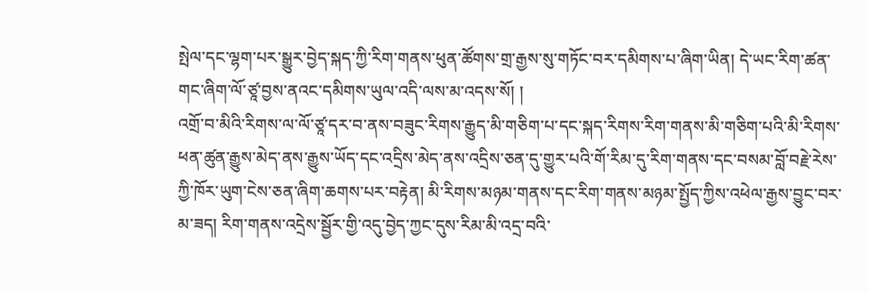སྤེལ་དང་ལྷག་པར་སྒྱུར་བྱེད་སྐད་ཀྱི་རིག་གནས་ཕུན་ཚོགས་གྲ་རྒྱས་སུ་གཏོང་བར་དམིགས་པ་ཞིག་ཡིན། དེ་ཡང་རིག་ཚན་གང་ཞིག་ལོ་ཙཱ་བྱས་ནའང་དམིགས་ཡུལ་འདི་ལས་མ་འདས་སོ། །
འགྲོ་བ་མིའི་རིགས་ལ་ལོ་ཙཱ་དར་བ་ནས་བཟུང་རིགས་རྒྱུད་མི་གཅིག་པ་དང་སྐད་རིགས་རིག་གནས་མི་གཅིག་པའི་མི་རིགས་ཕན་ཚུན་རྒྱུས་མེད་ནས་རྒྱུས་ཡོད་དང་འདྲིས་མེད་ནས་འདྲིས་ཅན་དུ་གྱུར་པའི་གོ་རིམ་དུ་རིག་གནས་དང་བསམ་བློ་བརྗེ་རེས་ཀྱི་ཁོར་ཡུག་ངེས་ཅན་ཞིག་ཆགས་པར་བརྟེན། མི་རིགས་མཉམ་གནས་དང་རིག་གནས་མཉམ་སྤྱོད་ཀྱིས་འཕེལ་རྒྱས་བྱུང་བར་མ་ཟད། རིག་གནས་འདྲེས་སྦྱོར་གྱི་འདུ་བྱེད་ཀྱང་དུས་རིམ་མི་འདྲ་བའི་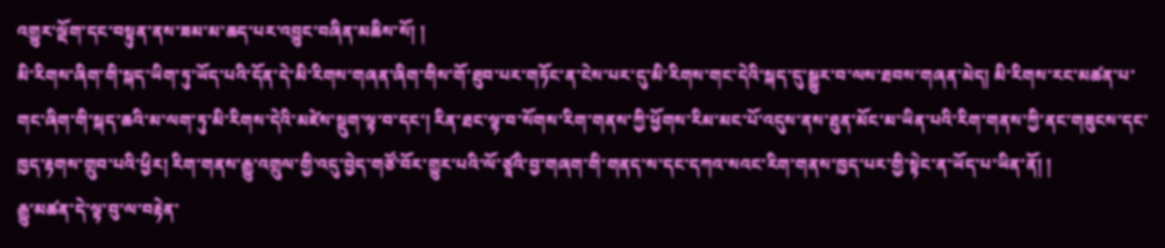འགྱུར་ལྡོག་དང་བསྟུན་ནས་ཟམ་མ་ཆད་པར་འབྱུང་བཞིན་མཆིས་སོ། །
མི་རིགས་ཞིག་གི་སྐད་ཡིག་ཏུ་ཡོད་པའི་དོན་དེ་མི་རིགས་གཞན་ཞིག་གིས་གོ་ཐུབ་པར་གཏོང་ན་ངེས་པར་དུ་མི་རིགས་གང་དེའི་སྐད་དུ་སྒྱུར་བ་ལས་ཐབས་གཞན་མེད། མི་རིགས་རང་མཚན་པ་གང་ཞིག་གི་སྐད་ཆའི་མ་ལག་ཏུ་མི་རིགས་དེའི་མཛེས་སྡུག་ལྟ་བ་དང་། རིན་ཐང་ལྟ་བ་སོགས་རིག་གནས་ཀྱི་ཕྱོགས་རིམ་མང་པོ་འདུས་ནས་ཐུན་མོང་མ་ཡིན་པའི་རིག་གནས་ཀྱི་ནང་གཟུངས་དང་ཁྱད་རྟགས་གྲུབ་པའི་ཕྱིར། རིག་གནས་རྒྱུ་འགྲུལ་གྱི་འདུ་བྱེད་གཙོ་བོར་གྱུར་པའི་ལོ་ཙཱའི་བྱ་གཞག་གི་གནད་ས་དང་དཀའ་སའང་རིག་གནས་ཁྱད་པར་གྱི་སྟེང་ན་ཡོད་པ་ཡིན་ནོ། །
རྒྱུ་མཚན་དེ་ལྟ་བུ་ལ་བརྟེན་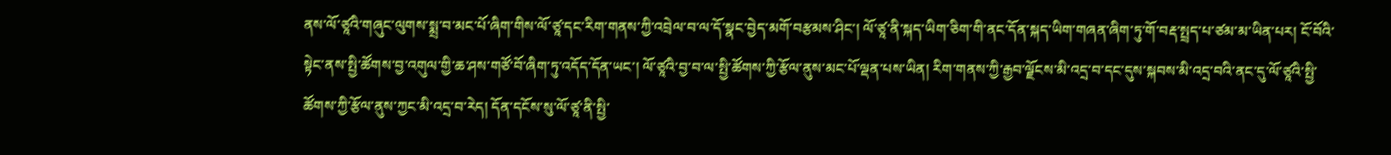ནས་ལོ་ཙཱའི་གཞུང་ལུགས་སྨྲ་བ་མང་པོ་ཞིག་གིས་ལོ་ཙཱ་དང་རིག་གནས་ཀྱི་འབྲེལ་བ་ལ་དོ་སྣང་བྱེད་མགོ་བརྩམས་ཤིང་། ལོ་ཙཱ་ནི་སྐད་ཡིག་ཅིག་གི་ནང་དོན་སྐད་ཡིག་གཞན་ཞིག་ཏུ་གོ་བརྡ་སྤྲད་པ་ཙམ་མ་ཡིན་པར། ངོ་བོའི་སྟེང་ནས་སྤྱི་ཚོགས་བྱ་འགུལ་གྱི་ཆ་ཤས་གཙོ་བོ་ཞིག་ཏུ་འདོད་དོན་ཡང་། ལོ་ཙཱའི་བྱ་བ་ལ་སྤྱི་ཚོགས་ཀྱི་རྩོལ་ནུས་མང་པོ་ལྡན་པས་ཡིན། རིག་གནས་ཀྱི་རྒྱབ་ལྗོངས་མི་འདྲ་བ་དང་དུས་སྐབས་མི་འདྲ་བའི་ནང་དུ་ལོ་ཙཱའི་སྤྱི་ཚོགས་ཀྱི་རྩོལ་ནུས་ཀྱང་མི་འདྲ་བ་རེད། དོན་དངོས་སུ་ལོ་ཙཱ་ནི་སྤྱི་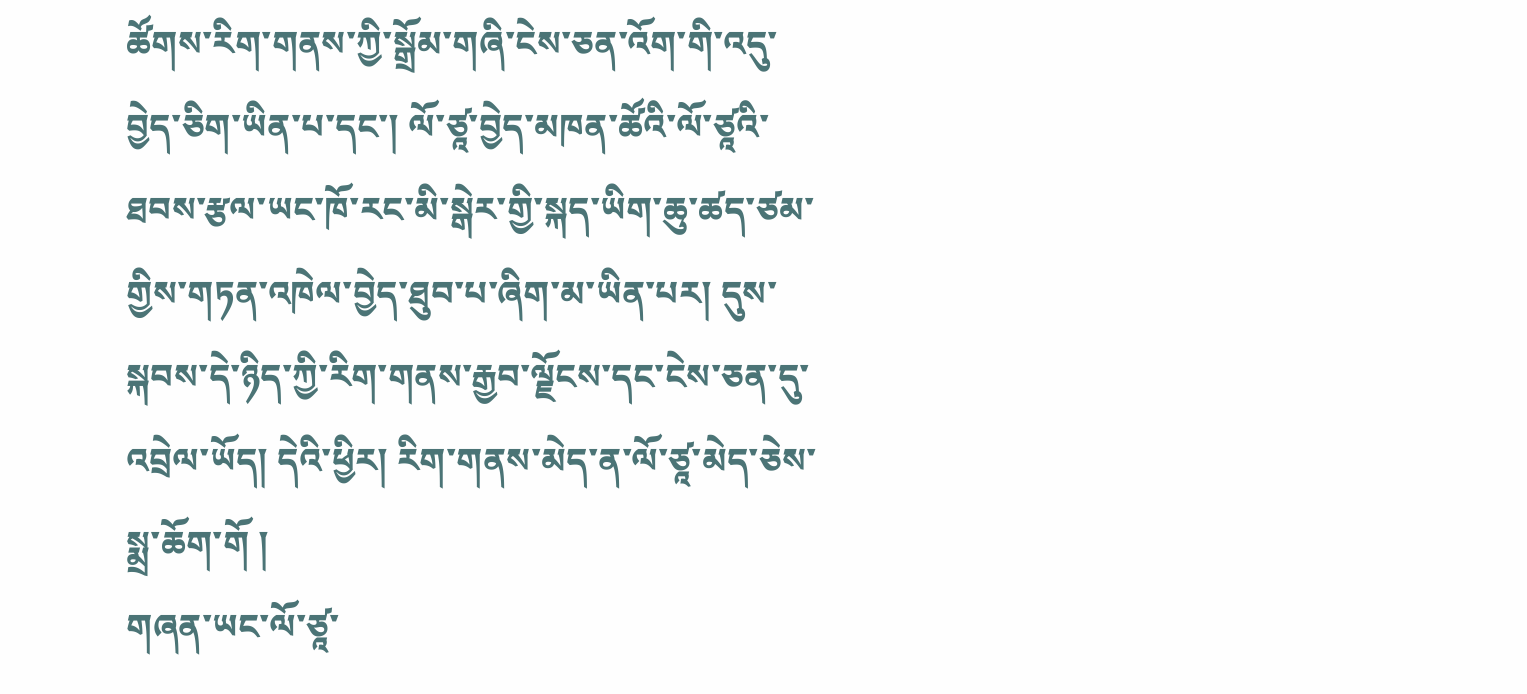ཚོགས་རིག་གནས་ཀྱི་སྒྲོམ་གཞི་ངེས་ཅན་འོག་གི་འདུ་བྱེད་ཅིག་ཡིན་པ་དང་། ལོ་ཙཱ་བྱེད་མཁན་ཚོའི་ལོ་ཙཱའི་ཐབས་རྩལ་ཡང་ཁོ་རང་མི་སྒེར་གྱི་སྐད་ཡིག་ཆུ་ཚད་ཙམ་གྱིས་གཏན་འཁེལ་བྱེད་ཐུབ་པ་ཞིག་མ་ཡིན་པར། དུས་སྐབས་དེ་ཉིད་ཀྱི་རིག་གནས་རྒྱབ་ལྗོངས་དང་ངེས་ཅན་དུ་འབྲེལ་ཡོད། དེའི་ཕྱིར། རིག་གནས་མེད་ན་ལོ་ཙཱ་མེད་ཅེས་སྨྲ་ཆོག་གོ །
གཞན་ཡང་ལོ་ཙཱ་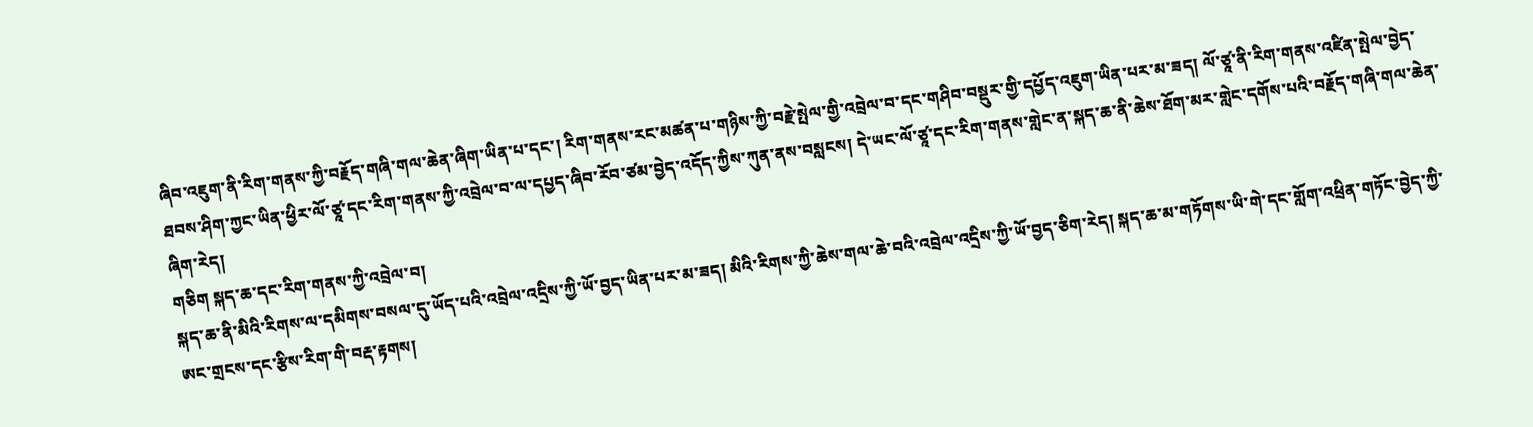ཞིབ་འཇུག་ནི་རིག་གནས་ཀྱི་བརྗོད་གཞི་གལ་ཆེན་ཞིག་ཡིན་པ་དང་། རིག་གནས་རང་མཚན་པ་གཉིས་ཀྱི་བརྗེ་སྤེལ་གྱི་འབྲེལ་བ་དང་གཤིབ་བསྡུར་གྱི་དཔྱོད་འཇུག་ཡིན་པར་མ་ཟད། ལོ་ཙཱ་ནི་རིག་གནས་འཛིན་སྤེལ་བྱེད་ཐབས་ཤིག་ཀྱང་ཡིན་ཕྱིར་ལོ་ཙཱ་དང་རིག་གནས་ཀྱི་འབྲེལ་བ་ལ་དཔྱད་ཞིབ་རོབ་ཙམ་བྱེད་འདོད་ཀྱིས་ཀུན་ནས་བསླངས། དེ་ཡང་ལོ་ཙཱ་དང་རིག་གནས་གླེང་ན་སྐད་ཆ་ནི་ཆེས་ཐོག་མར་གླེང་དགོས་པའི་བརྗོད་གཞི་གལ་ཆེན་ཞིག་རེད།
གཅིག སྐད་ཆ་དང་རིག་གནས་ཀྱི་འབྲེལ་བ།
སྐད་ཆ་ནི་མིའི་རིགས་ལ་དམིགས་བསལ་དུ་ཡོད་པའི་འབྲེལ་འདྲིས་ཀྱི་ཡོ་བྱད་ཡིན་པར་མ་ཟད། མིའི་རིགས་ཀྱི་ཆེས་གལ་ཆེ་བའི་འབྲེལ་འདྲིས་ཀྱི་ཡོ་བྱད་ཅིག་རེད། སྐད་ཆ་མ་གཏོགས་ཡི་གེ་དང་གློག་འཕྲིན་གཏོང་བྱེད་ཀྱི་ཨང་གྲངས་དང་རྩིས་རིག་གི་བརྡ་རྟགས།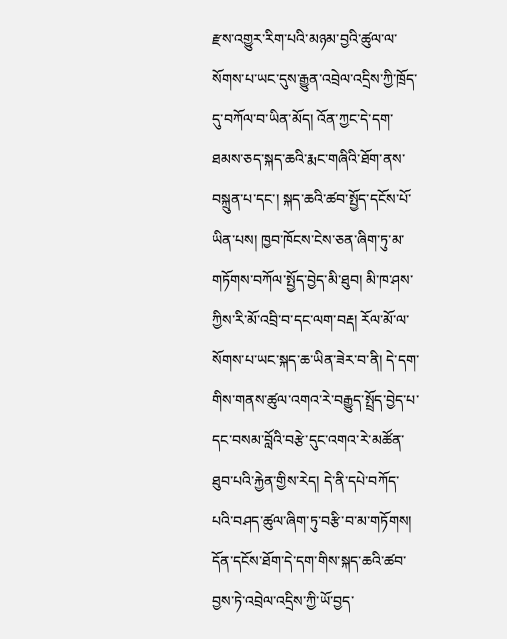རྫས་འགྱུར་རིག་པའི་མཉམ་བྱའི་ཚུལ་ལ་སོགས་པ་ཡང་དུས་རྒྱུན་འབྲེལ་འདྲིས་ཀྱི་ཁྲོད་དུ་བཀོལ་བ་ཡིན་མོད། འོན་ཀྱང་དེ་དག་ཐམས་ཅད་སྐད་ཆའི་རྨང་གཞིའི་ཐོག་ནས་བསྐྲུན་པ་དང་། སྐད་ཆའི་ཚབ་སྤྱོད་དངོས་པོ་ཡིན་པས། ཁྱབ་ཁོངས་ངེས་ཅན་ཞིག་ཏུ་མ་གཏོགས་བཀོལ་སྤྱོད་བྱེད་མི་ཐུབ། མི་ཁ་ཤས་ཀྱིས་རི་མོ་འབྲི་བ་དང་ལག་བརྡ། རོལ་མོ་ལ་སོགས་པ་ཡང་སྐད་ཆ་ཡིན་ཟེར་བ་ནི། དེ་དག་གིས་གནས་ཚུལ་འགའ་རེ་བརྒྱུད་སྤྲོད་བྱེད་པ་དང་བསམ་བློའི་བརྩེ་དུང་འགའ་རེ་མཚོན་ཐུབ་པའི་རྐྱེན་གྱིས་རེད། དེ་ནི་དཔེ་བཀོད་པའི་བཤད་ཚུལ་ཞིག་ཏུ་བརྩི་བ་མ་གཏོགས། དོན་དངོས་ཐོག་དེ་དག་གིས་སྐད་ཆའི་ཚབ་བྱས་ཏེ་འབྲེལ་འདྲིས་ཀྱི་ཡོ་བྱད་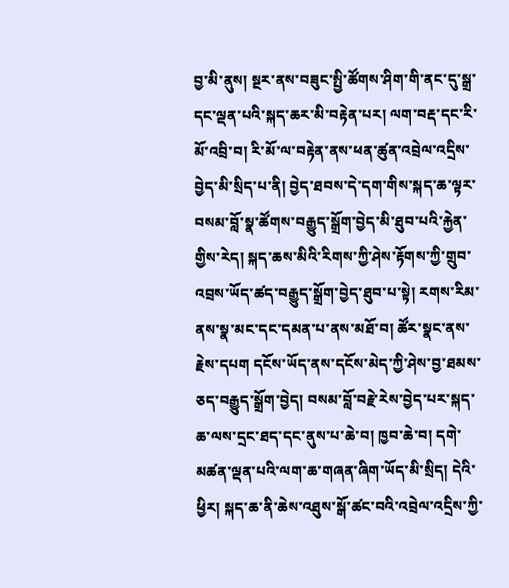བྱ་མི་ནུས། སྔར་ནས་བཟུང་སྤྱི་ཚོགས་ཤིག་གི་ནང་དུ་སྒྲ་དང་ལྡན་པའི་སྐད་ཆར་མི་བརྟེན་པར། ལག་བརྡ་དང་རི་མོ་འབྲི་བ། རི་མོ་ལ་བརྟེན་ནས་ཕན་ཚུན་འབྲེལ་འདྲིས་བྱེད་མི་སྲིད་པ་ནི། བྱེད་ཐབས་དེ་དག་གིས་སྐད་ཆ་ལྟར་བསམ་བློ་སྣ་ཚོགས་བརྒྱུད་སྒྲོག་བྱེད་མི་ཐུབ་པའི་རྐྱེན་གྱིས་རེད། སྐད་ཆས་མིའི་རིགས་ཀྱི་ཤེས་རྟོགས་ཀྱི་གྲུབ་འབྲས་ཡོད་ཚད་བརྒྱུད་སྒྲོག་བྱེད་ཐུབ་པ་སྟེ། རགས་རིམ་ནས་སྣ་མང་དང་དམན་པ་ནས་མཐོ་བ། ཚོར་སྣང་ནས་རྗེས་དཔག དངོས་ཡོད་ནས་དངོས་མེད་ཀྱི་ཤེས་བྱ་ཐམས་ཅད་བརྒྱུད་སྒྲོག་བྱེད། བསམ་བློ་བརྗེ་རེས་བྱེད་པར་སྐད་ཆ་ལས་དྲང་ཐད་དང་ནུས་པ་ཆེ་བ། ཁྱབ་ཆེ་བ། དགེ་མཚན་ལྡན་པའི་ལག་ཆ་གཞན་ཞིག་ཡོད་མི་སྲིད། དེའི་ཕྱིར། སྐད་ཆ་ནི་ཆེས་འཐུས་སྒོ་ཚང་བའི་འབྲེལ་འདྲིས་ཀྱི་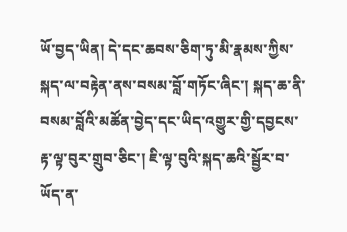ཡོ་བྱད་ཡིན། དེ་དང་ཆབས་ཅིག་ཏུ་མི་རྣམས་ཀྱིས་སྐད་ལ་བརྟེན་ནས་བསམ་བློ་གཏོང་ཞིང་། སྐད་ཆ་ནི་བསམ་བློའི་མཚོན་བྱེད་དང་ཡིད་འགྱུར་གྱི་དབྱངས་རྟ་ལྟ་བུར་གྲུབ་ཅིང་། ཇི་ལྟ་བུའི་སྐད་ཆའི་སྦྱོར་བ་ཡོད་ན་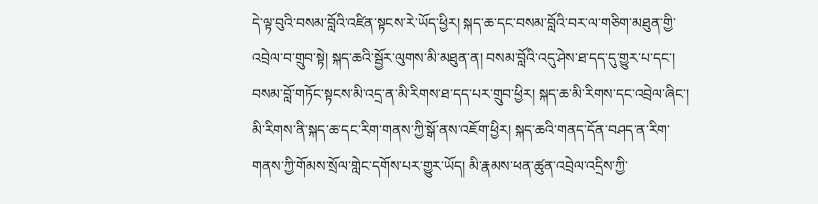དེ་ལྟ་བུའི་བསམ་བློའི་འཛིན་སྟངས་རེ་ཡོད་ཕྱིར། སྐད་ཆ་དང་བསམ་བློའི་བར་ལ་གཅིག་མཐུན་གྱི་འབྲེལ་བ་གྲུབ་སྟེ། སྐད་ཆའི་སྦྱོར་ལུགས་མི་མཐུན་ན། བསམ་བློའི་འདུ་ཤེས་ཐ་དད་དུ་གྱུར་པ་དང་། བསམ་བློ་གཏོང་སྟངས་མི་འདྲ་ན་མི་རིགས་ཐ་དད་པར་གྲུབ་ཕྱིར། སྐད་ཆ་མི་རིགས་དང་འབྲེལ་ཞིང་། མི་རིགས་ནི་སྐད་ཆ་དང་རིག་གནས་ཀྱི་སྒོ་ནས་འཇོག་ཕྱིར། སྐད་ཆའི་གནད་དོན་བཤད་ན་རིག་གནས་ཀྱི་གོམས་སྲོལ་གླེང་དགོས་པར་གྱུར་ཡོད། མི་རྣམས་ཕན་ཚུན་འབྲེལ་འདྲིས་ཀྱི་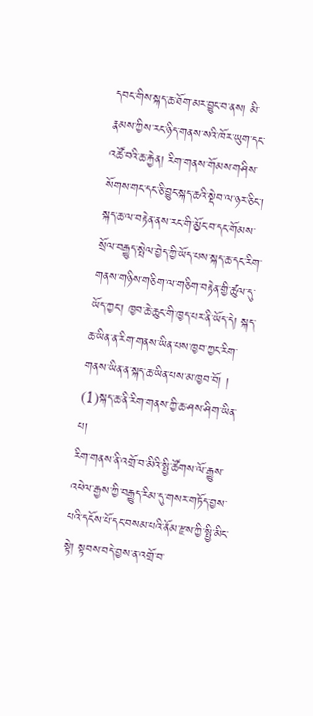དབང་གིས་སྐད་ཆ་ཐོག་མར་བྱུང་བ་ནས། མི་རྣམས་ཀྱིས་རང་ཉིད་གནས་སའི་ཁོར་ཡུག་དང་འཚོ་བའི་ཆ་རྐྱེན། རིག་གནས་གོམས་གཤིས་སོགས་གང་དང་ཅི་བྱུང་སྐད་ཆའི་སྡེབ་ལ་ཉར་ཅིང་། སྐད་ཆ་ལ་བརྟེན་ནས་རང་གི་མྱོང་བ་དང་གོམས་སྲོལ་བརྒྱུད་སྤེལ་བྱེད་ཀྱི་ཡོད་པས་སྐད་ཆ་དང་རིག་གནས་གཉིས་གཅིག་ལ་གཅིག་བརྟེན་གྱི་ཚུལ་དུ་ཡོད་ཀྱང་། ཁྱབ་ཆེ་ཆུང་གི་ཁྱད་པར་ནི་ཡོད་དེ། སྐད་ཆ་ཡིན་ན་རིག་གནས་ཡིན་པས་ཁྱབ་ཀྱང་རིག་གནས་ཡིན་ན་སྐད་ཆ་ཡིན་པས་མ་ཁྱབ་བོ། །
(1)སྐད་ཆ་ནི་རིག་གནས་ཀྱི་ཆ་ཤས་ཤིག་ཡིན་པ།
རིག་གནས་ནི་འགྲོ་བ་མིའི་སྤྱི་ཚོགས་ལོ་རྒྱུས་འཕེལ་རྒྱས་ཀྱི་བརྒྱུད་རིམ་དུ་གསར་གཏོད་བྱས་པའི་དངོས་པོ་དང་བསམ་པའི་ནོམ་རྫས་ཀྱི་སྤྱི་མིང་སྟེ། སྟབས་བདེ་བྱས་ན་འགྲོ་བ་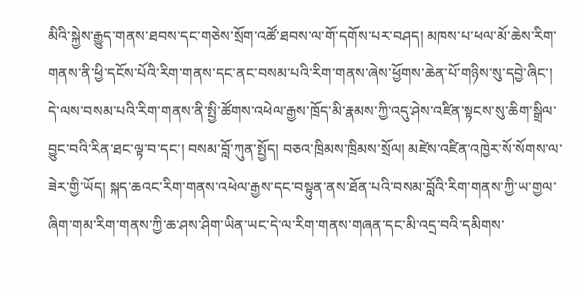མིའི་སྐྱེས་རྒྱུད་གནས་ཐབས་དང་གཅེས་སྲོག་འཚོ་ཐབས་ལ་གོ་དགོས་པར་བཤད། མཁས་པ་ཕལ་མོ་ཆེས་རིག་གནས་ནི་ཕྱི་དངོས་པོའི་རིག་གནས་དང་ནང་བསམ་པའི་རིག་གནས་ཞེས་ཕྱོགས་ཆེན་པོ་གཉིས་སུ་དབྱེ་ཞིང་། དེ་ལས་བསམ་པའི་རིག་གནས་ནི་སྤྱི་ཚོགས་འཕེལ་རྒྱས་ཁྲོད་མི་རྣམས་ཀྱི་འདུ་ཤེས་འཛིན་སྟངས་སུ་ཆིག་སྒྲིལ་བྱུང་བའི་རིན་ཐང་ལྟ་བ་དང་། བསམ་བློ་ཀུན་སྤྱོད། བཅའ་ཁྲིམས་ཁྲིམས་སྲོལ། མཛེས་འཛིན་འཁྱེར་སོ་སོགས་ལ་ཟེར་གྱི་ཡོད། སྐད་ཆའང་རིག་གནས་འཕེལ་རྒྱས་དང་བསྟུན་ནས་ཐོན་པའི་བསམ་བློའི་རིག་གནས་ཀྱི་ཡ་གྱལ་ཞིག་གམ་རིག་གནས་ཀྱི་ཆ་ཤས་ཤིག་ཡིན་ཡང་དེ་ལ་རིག་གནས་གཞན་དང་མི་འདྲ་བའི་དམིགས་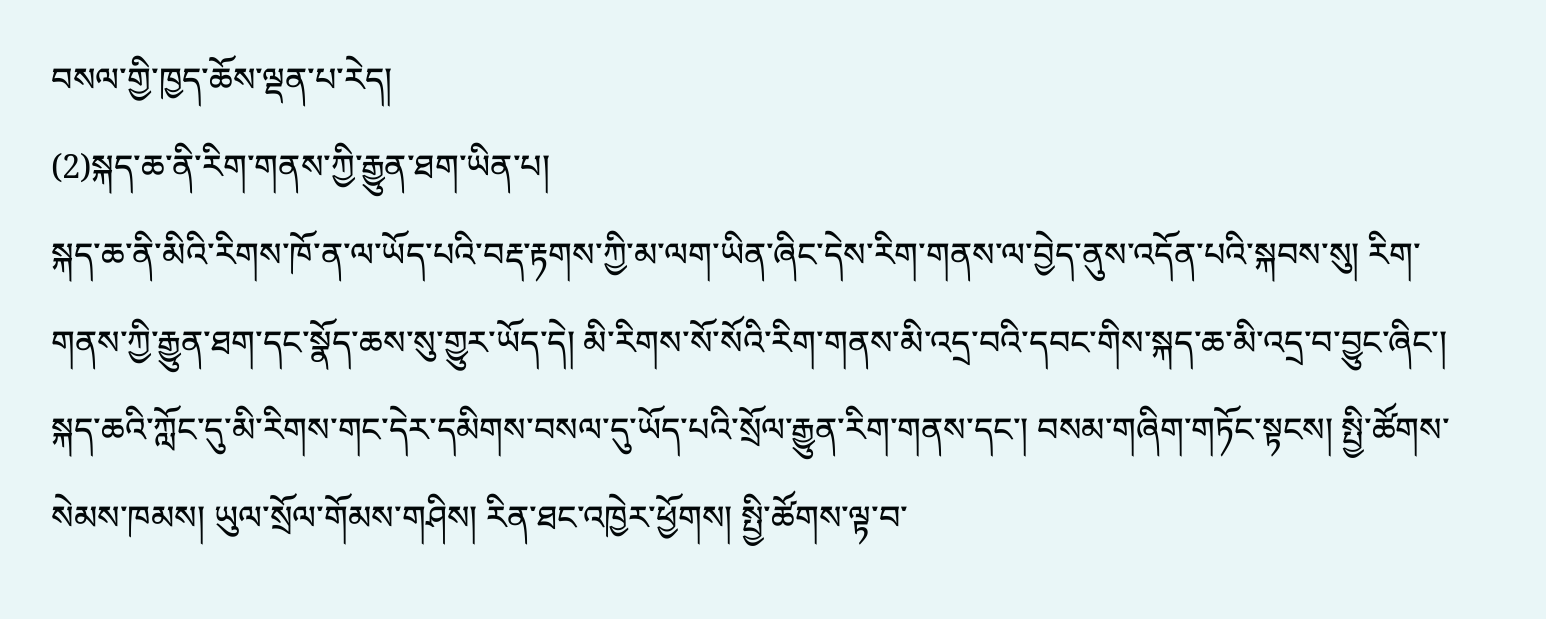བསལ་གྱི་ཁྱད་ཆོས་ལྡན་པ་རེད།
(2)སྐད་ཆ་ནི་རིག་གནས་ཀྱི་རྒྱུན་ཐག་ཡིན་པ།
སྐད་ཆ་ནི་མིའི་རིགས་ཁོ་ན་ལ་ཡོད་པའི་བརྡ་རྟགས་ཀྱི་མ་ལག་ཡིན་ཞིང་དེས་རིག་གནས་ལ་བྱེད་ནུས་འདོན་པའི་སྐབས་སུ། རིག་གནས་ཀྱི་རྒྱུན་ཐག་དང་སྣོད་ཆས་སུ་གྱུར་ཡོད་དེ། མི་རིགས་སོ་སོའི་རིག་གནས་མི་འདྲ་བའི་དབང་གིས་སྐད་ཆ་མི་འདྲ་བ་བྱུང་ཞིང་། སྐད་ཆའི་ཀློང་དུ་མི་རིགས་གང་དེར་དམིགས་བསལ་དུ་ཡོད་པའི་སྲོལ་རྒྱུན་རིག་གནས་དང་། བསམ་གཞིག་གཏོང་སྟངས། སྤྱི་ཚོགས་སེམས་ཁམས། ཡུལ་སྲོལ་གོམས་གཤིས། རིན་ཐང་འཁྱེར་ཕྱོགས། སྤྱི་ཚོགས་ལྟ་བ་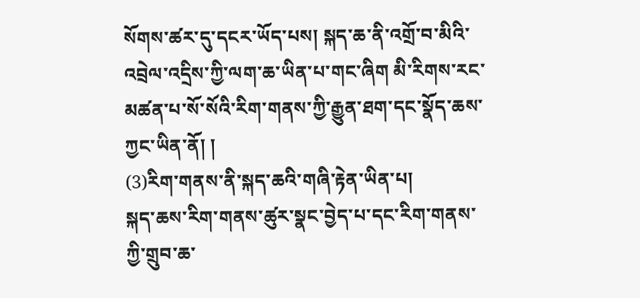སོགས་ཚར་དུ་དངར་ཡོད་པས། སྐད་ཆ་ནི་འགྲོ་བ་མིའི་འབྲེལ་འདྲིས་ཀྱི་ལག་ཆ་ཡིན་པ་གང་ཞིག མི་རིགས་རང་མཚན་པ་སོ་སོའི་རིག་གནས་ཀྱི་རྒྱུན་ཐག་དང་སྣོད་ཆས་ཀྱང་ཡིན་ནོ། །
(3)རིག་གནས་ནི་སྐད་ཆའི་གཞི་རྟེན་ཡིན་པ།
སྐད་ཆས་རིག་གནས་ཚུར་སྣང་བྱེད་པ་དང་རིག་གནས་ཀྱི་གྲུབ་ཆ་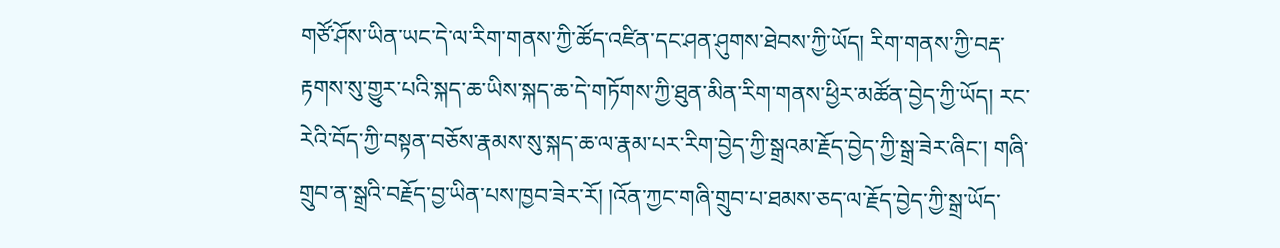གཙོ་ཤོས་ཡིན་ཡང་དེ་ལ་རིག་གནས་ཀྱི་ཚོད་འཛིན་དང་ཤན་ཤུགས་ཐེབས་ཀྱི་ཡོད། རིག་གནས་ཀྱི་བརྡ་རྟགས་སུ་གྱུར་པའི་སྐད་ཆ་ཡིས་སྐད་ཆ་དེ་གཏོགས་ཀྱི་ཐུན་མིན་རིག་གནས་ཕྱིར་མཚོན་བྱེད་ཀྱི་ཡོད། རང་རེའི་བོད་ཀྱི་བསྟན་བཅོས་རྣམས་སུ་སྐད་ཆ་ལ་རྣམ་པར་རིག་བྱེད་ཀྱི་སྒྲའམ་རྗོད་བྱེད་ཀྱི་སྒྲ་ཟེར་ཞིང་། གཞི་གྲུབ་ན་སྒྲའི་བརྗོད་བྱ་ཡིན་པས་ཁྱབ་ཟེར་རོ། །འོན་ཀྱང་གཞི་གྲུབ་པ་ཐམས་ཅད་ལ་རྗོད་བྱེད་ཀྱི་སྒྲ་ཡོད་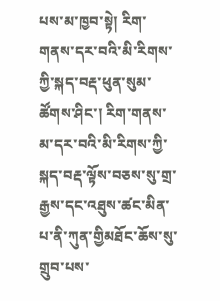པས་མ་ཁྱབ་སྟེ། རིག་གནས་དར་བའི་མི་རིགས་ཀྱི་སྐད་བརྡ་ཕུན་སུམ་ཚོགས་ཤིང་། རིག་གནས་མ་དར་བའི་མི་རིགས་ཀྱི་སྐད་བརྡ་ལྟོས་བཅས་སུ་གྲ་རྒྱས་དང་འཐུས་ཚང་མིན་པ་ནི་ཀུན་གྱིམཐོང་ཆོས་སུ་གྲུབ་པས་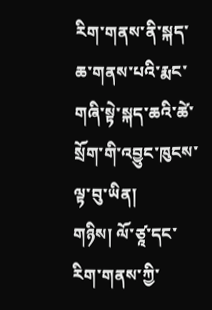རིག་གནས་ནི་སྐད་ཆ་གནས་པའི་རྨང་གཞི་སྟེ་སྐད་ཆའི་ཚེ་སྲོག་གི་འབྱུང་ཁུངས་ལྟ་བུ་ཡིན།
གཉིས། ལོ་ཙཱ་དང་རིག་གནས་ཀྱི་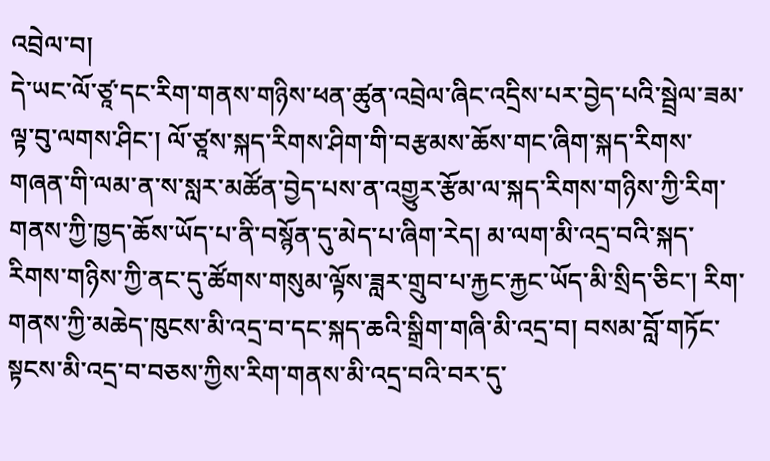འབྲེལ་བ།
དེ་ཡང་ལོ་ཙཱ་དང་རིག་གནས་གཉིས་ཕན་ཚུན་འབྲེལ་ཞིང་འདྲིས་པར་བྱེད་པའི་སྦྲེལ་ཟམ་ལྟ་བུ་ལགས་ཤིང་། ལོ་ཙཱས་སྐད་རིགས་ཤིག་གི་བརྩམས་ཆོས་གང་ཞིག་སྐད་རིགས་གཞན་གི་ལམ་ན་ས་སླར་མཚོན་བྱེད་པས་ན་འགྱུར་རྩོམ་ལ་སྐད་རིགས་གཉིས་ཀྱི་རིག་གནས་ཀྱི་ཁྱད་ཆོས་ཡོད་པ་ནི་བསྙོན་དུ་མེད་པ་ཞིག་རེད། མ་ལག་མི་འདྲ་བའི་སྐད་རིགས་གཉིས་ཀྱི་ནང་དུ་ཚོགས་གསུམ་ལྟོས་ཟླར་གྲུབ་པ་རྐྱང་རྐྱང་ཡོད་མི་སྲིད་ཅིང་། རིག་གནས་ཀྱི་མཆེད་ཁུངས་མི་འདྲ་བ་དང་སྐད་ཆའི་སྒྲིག་གཞི་མི་འདྲ་བ། བསམ་བློ་གཏོང་སྟངས་མི་འདྲ་བ་བཅས་ཀྱིས་རིག་གནས་མི་འདྲ་བའི་བར་དུ་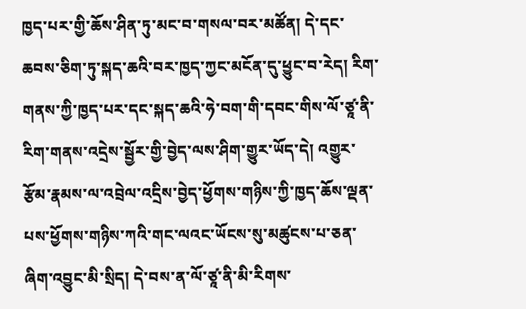ཁྱད་པར་གྱི་ཆོས་ཤིན་ཏུ་མང་བ་གསལ་བར་མཚོན། དེ་དང་ཆབས་ཅིག་ཏུ་སྐད་ཆའི་བར་ཁྱད་ཀྱང་མངོན་དུ་ཕྱུང་བ་རེད། རིག་གནས་ཀྱི་ཁྱད་པར་དང་སྐད་ཆའི་ཧེ་བག་གི་དབང་གིས་ལོ་ཙཱ་ནི་རིག་གནས་འདྲེས་སྦྱོར་གྱི་བྱེད་ལས་ཤིག་གྱུར་ཡོད་དེ། འགྱུར་རྩོམ་རྣམས་ལ་འབྲེལ་འདྲིས་བྱེད་ཕྱོགས་གཉིས་ཀྱི་ཁྱད་ཆོས་ལྡན་པས་ཕྱོགས་གཉིས་ཀའི་གང་ལའང་ཡོངས་སུ་མཚུངས་པ་ཅན་ཞིག་འབྱུང་མི་སྲིད། དེ་བས་ན་ལོ་ཙཱ་ནི་མི་རིགས་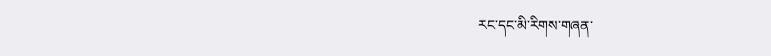རང་དང་མི་རིགས་གཞན་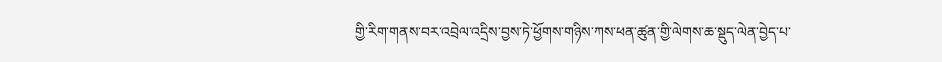གྱི་རིག་གནས་བར་འབྲེལ་འདྲིས་བྱས་ཏེ་ཕྱོགས་གཉིས་ཀས་ཕན་ཚུན་གྱི་ལེགས་ཆ་སྡུད་ལེན་བྱེད་པ་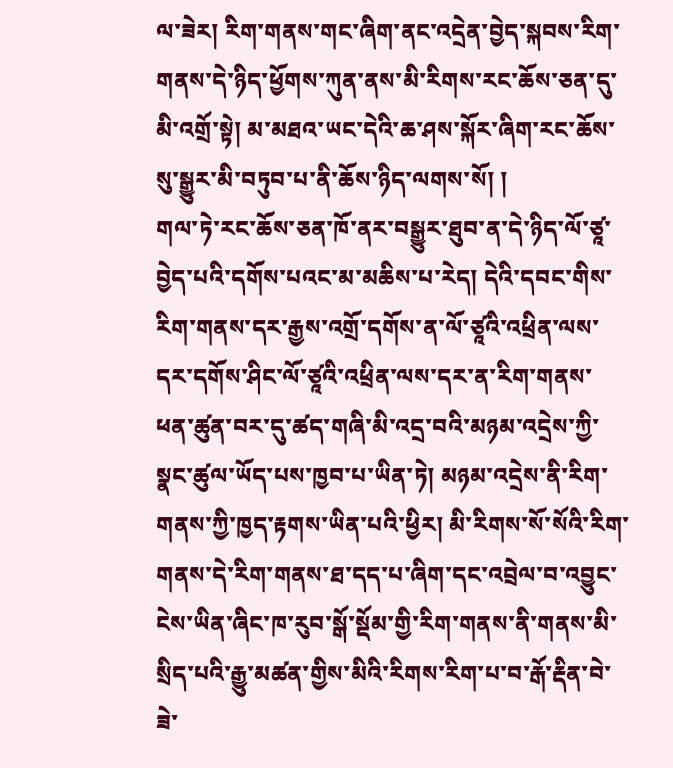ལ་ཟེར། རིག་གནས་གང་ཞིག་ནང་འདྲེན་བྱེད་སྐབས་རིག་གནས་དེ་ཉིད་ཕྱོགས་ཀུན་ནས་མི་རིགས་རང་ཆོས་ཅན་དུ་མི་འགྲོ་སྟེ། མ་མཐའ་ཡང་དེའི་ཆ་ཤས་སྐོར་ཞིག་རང་ཆོས་སུ་སྒྱུར་མི་བཏུབ་པ་ནི་ཆོས་ཉིད་ལགས་སོ། །
གལ་ཏེ་རང་ཆོས་ཅན་ཁོ་ནར་བསྒྱུར་ཐུབ་ན་དེ་ཉིད་ལོ་ཙཱ་བྱེད་པའི་དགོས་པའང་མ་མཆིས་པ་རེད། དེའི་དབང་གིས་རིག་གནས་དར་རྒྱས་འགྲོ་དགོས་ན་ལོ་ཙཱའི་འཕྲིན་ལས་དར་དགོས་ཤིང་ལོ་ཙཱའི་འཕྲིན་ལས་དར་ན་རིག་གནས་ཕན་ཚུན་བར་དུ་ཚད་གཞི་མི་འདྲ་བའི་མཉམ་འདྲེས་ཀྱི་སྣང་ཚུལ་ཡོད་པས་ཁྱབ་པ་ཡིན་ཏེ། མཉམ་འདྲེས་ནི་རིག་གནས་ཀྱི་ཁྱད་རྟགས་ཡིན་པའི་ཕྱིར། མི་རིགས་སོ་སོའི་རིག་གནས་དེ་རིག་གནས་ཐ་དད་པ་ཞིག་དང་འབྲེལ་བ་འབྱུང་ངེས་ཡིན་ཞིང་ཁ་རུབ་སྒོ་སྡོམ་གྱི་རིག་གནས་ནི་གནས་མི་སྲིད་པའི་རྒྱུ་མཚན་གྱིས་མིའི་རིགས་རིག་པ་བ་རྒོ་རྡིན་བེ་ཟེ་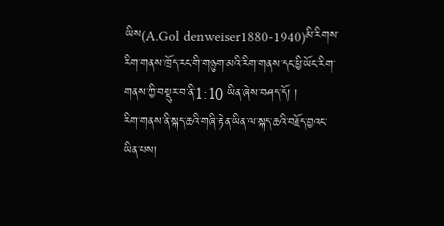ཡིས(A.Gol denweiser1880-1940)མི་རིགས་རིག་གནས་ཁྲོད་རང་གི་གཉུག་མའི་རིག་གནས་དང་ཕྱི་ཡོང་རིག་གནས་ཀྱི་བསྡུར་བ་ནི་1:10 ཡིན་ཞེས་བཤད་དོ། །
རིག་གནས་ནི་སྐད་ཆའི་གཞི་རྟེན་ཡིན་ལ་སྐད་ཆའི་བརྗོད་བྱའང་ཡིན་པས།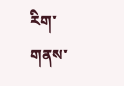རིག་གནས་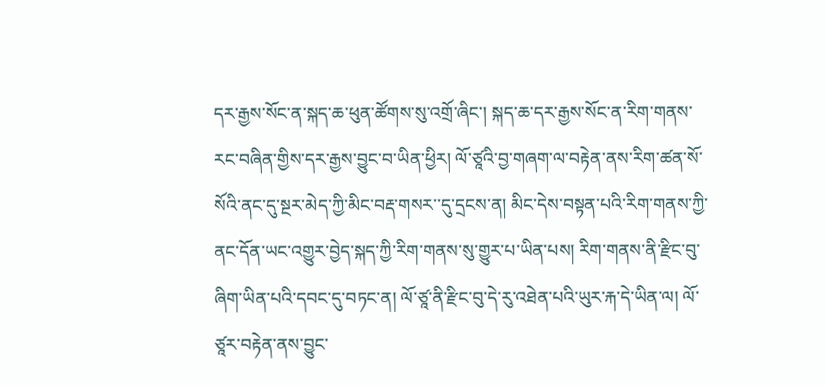དར་རྒྱས་སོང་ན་སྐད་ཆ་ཕུན་ཚོགས་སུ་འགྲོ་ཞིང་། སྐད་ཆ་དར་རྒྱས་སོང་ན་རིག་གནས་རང་བཞིན་གྱིས་དར་རྒྱས་བྱུང་བ་ཡིན་ཕྱིར། ལོ་ཙཱའི་བྱ་གཞག་ལ་བརྟེན་ནས་རིག་ཚན་སོ་སོའི་ནང་དུ་སྔར་མེད་ཀྱི་མིང་བརྡ་གསར་་དུ་དྲངས་ན། མིང་དེས་བསྟན་པའི་རིག་གནས་ཀྱི་ནང་དོན་ཡང་འགྱུར་བྱེད་སྐད་ཀྱི་རིག་གནས་སུ་གྱུར་པ་ཡིན་པས། རིག་གནས་ནི་རྫིང་བུ་ཞིག་ཡིན་པའི་དབང་དུ་བཏང་ན། ལོ་ཙཱ་ནི་རྫིང་བུ་དེ་རུ་འཐེན་པའི་ཡུར་རྐ་དེ་ཡིན་ལ། ལོ་ཙཱར་བརྟེན་ནས་བྱུང་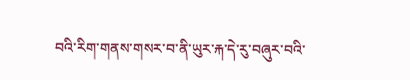བའི་རིག་གནས་གསར་བ་ནི་ཡུར་རྐ་དེ་རུ་བཞུར་བའི་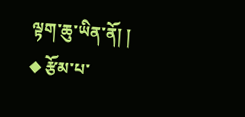ལྟག་ཆུ་ཡིན་ནོ། །
◆ རྩོམ་པ་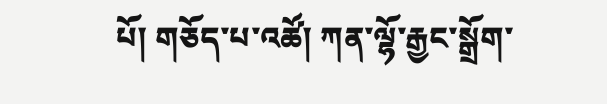པོ། གཅོད་པ་འཚོ། ཀན་ལྷོ་རྒྱང་སྒྲོག་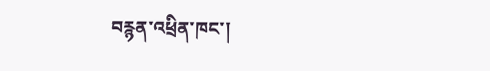བརྙན་འཕྲིན་ཁང་།